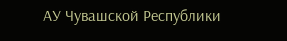АУ Чувашской Республики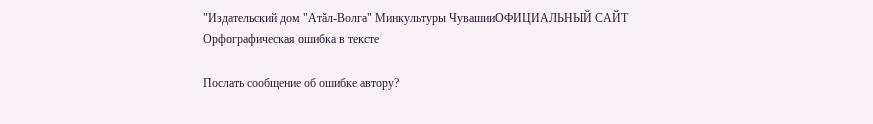"Издательский дом "Атăл-Волга" Минкультуры ЧувашииОФИЦИАЛЬНЫЙ САЙТ
Орфографическая ошибка в тексте

Послать сообщение об ошибке автору?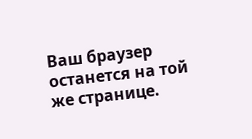Ваш браузер останется на той же странице.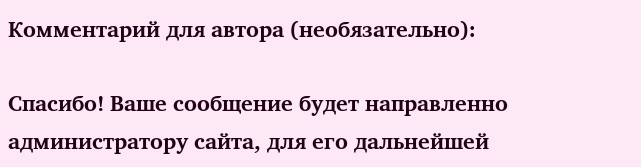Комментарий для автора (необязательно):

Спасибо! Ваше сообщение будет направленно администратору сайта, для его дальнейшей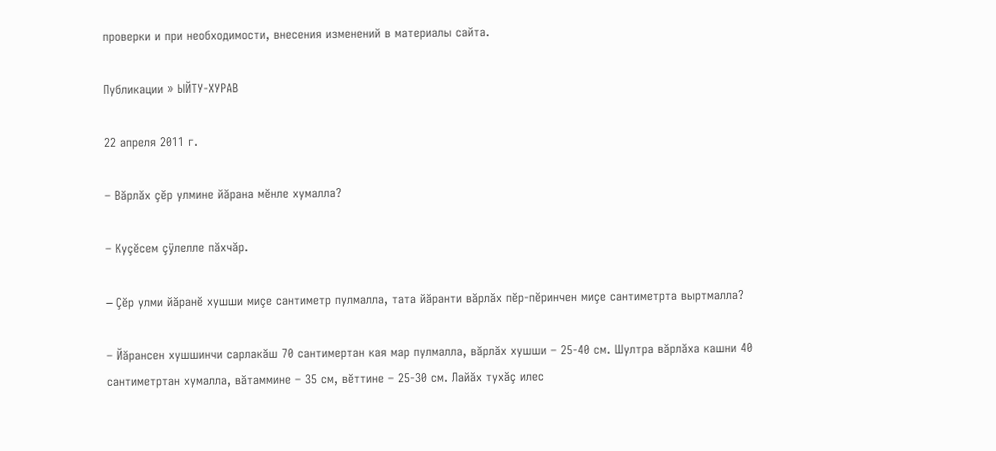проверки и при необходимости, внесения изменений в материалы сайта.

Публикации » ЫЙТУ-ХУРАВ

22 апреля 2011 г.

– Вăрлăх çĕр улмине йăрана мĕнле хумалла?

– Куçĕсем çÿлелле пăхчăр.

– Çĕр улми йăранĕ хушши миçе сантиметр пулмалла, тата йăранти вăрлăх пĕр-пĕринчен миçе сантиметрта выртмалла?

– Йăрансен хушшинчи сарлакăш 70 сантимертан кая мар пулмалла, вăрлăх хушши – 25-40 см. Шултра вăрлăха кашни 40 сантиметртан хумалла, вăтаммине – 35 см, вĕттине – 25-30 см. Лайăх тухăç илес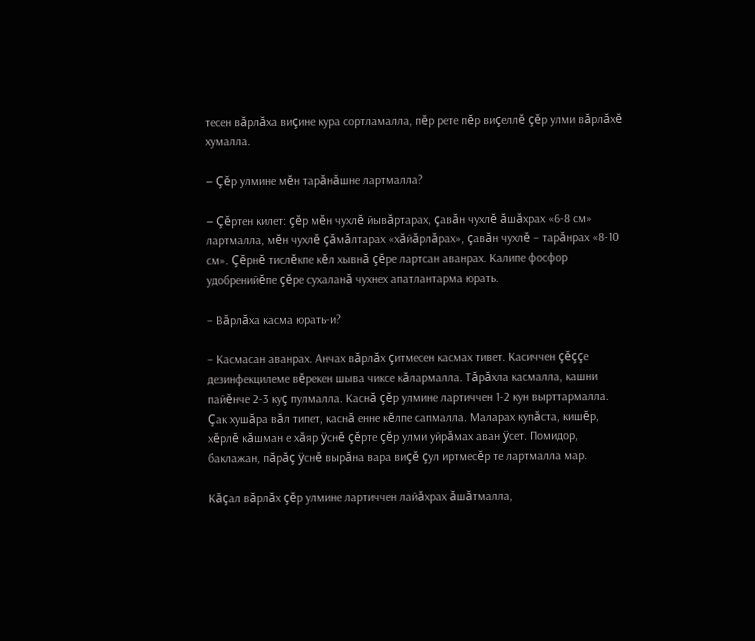тесен вăрлăха виçине кура сортламалла, пĕр рете пĕр виçеллĕ çĕр улми вăрлăхĕ хумалла.

– Çĕр улмине мĕн тарăнăшне лартмалла?

– Çĕртен килет: çĕр мĕн чухлĕ йывăртарах, çавăн чухлĕ ăшăхрах «6-8 см» лартмалла, мĕн чухлĕ çăмăлтарах «хăйăрлăрах», çавăн чухлĕ – тарăнрах «8-10 см». Çĕрнĕ тислĕкпе кĕл хывнă çĕре лартсан аванрах. Калипе фосфор удобренийĕпе çĕре сухаланă чухнех апатлантарма юрать.

– Вăрлăха касма юрать-и?

– Касмасан аванрах. Анчах вăрлăх çитмесен касмах тивет. Касиччен çĕççе дезинфекцилеме вĕрекен шыва чиксе кăлармалла. Тăрăхла касмалла, кашни пайĕнче 2-3 куç пулмалла. Каснă çĕр улмине лартиччен 1-2 кун вырттармалла. Çак хушăра вăл типет, каснă енне кĕлпе сапмалла. Маларах купăста, кишĕр, хĕрлĕ кăшман е хăяр ÿснĕ çĕрте çĕр улми уйрăмах аван ÿсет. Помидор, баклажан, пăрăç ÿснĕ вырăна вара виçĕ çул иртмесĕр те лартмалла мар.

Кăçал вăрлăх çĕр улмине лартиччен лайăхрах ăшăтмалла,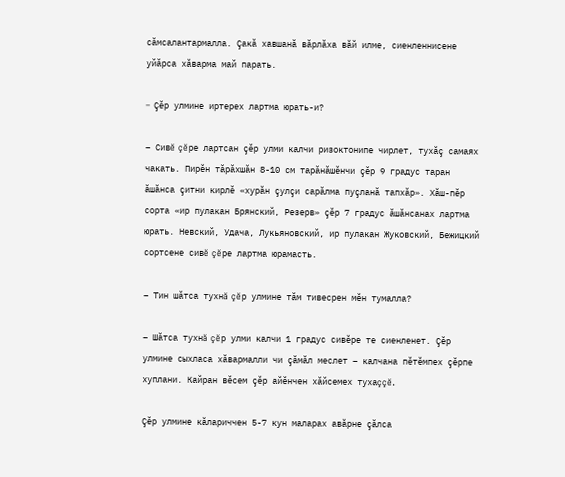сăмсалантармалла. Çакă хавшанă вăрлăха вăй илме, сиенленнисене уйăрса хăварма май парать.

– Çĕр улмине иртерех лартма юрать-и?

– Сивĕ çĕре лартсан çĕр улми калчи ризоктонипе чирлет, тухăç самаях чакать. Пирĕн тăрăхшăн 8-10 см тарăнăшĕнчи çĕр 9 градус таран ăшăнса çитни кирлĕ «хурăн çулçи сарăлма пуçланă тапхăр». Хăш-пĕр сорта «ир пулакан Брянский, Резерв» çĕр 7 градус ăшăнсанах лартма юрать. Невский, Удача, Лукьяновский, ир пулакан Жуковский, Бежицкий сортсене сивĕ çĕре лартма юрамасть.

– Тин шăтса тухнă çĕр улмине тăм тивесрен мĕн тумалла?

– Шăтса тухнă çĕр улми калчи 1 градус сивĕре те сиенленет. Çĕр улмине сыхласа хăвармалли чи çăмăл меслет – калчана пĕтĕмпех çĕрпе хуплани. Кайран вĕсем çĕр айĕнчен хăйсемех тухаççĕ.

Çĕр улмине кăлариччен 5-7 кун маларах авăрне çăлса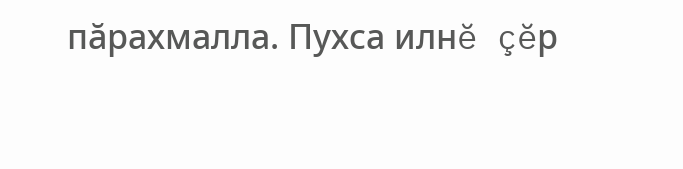пăрахмалла. Пухса илнĕ çĕр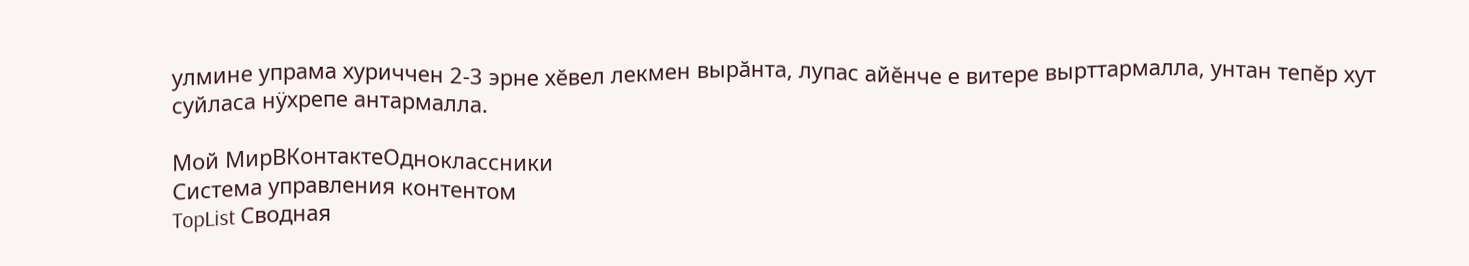улмине упрама хуриччен 2-3 эрне хĕвел лекмен вырăнта, лупас айĕнче е витере вырттармалла, унтан тепĕр хут суйласа нÿхрепе антармалла.

Мой МирВКонтактеОдноклассники
Система управления контентом
TopList Сводная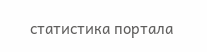статистика портала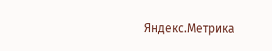Яндекс.Метрика